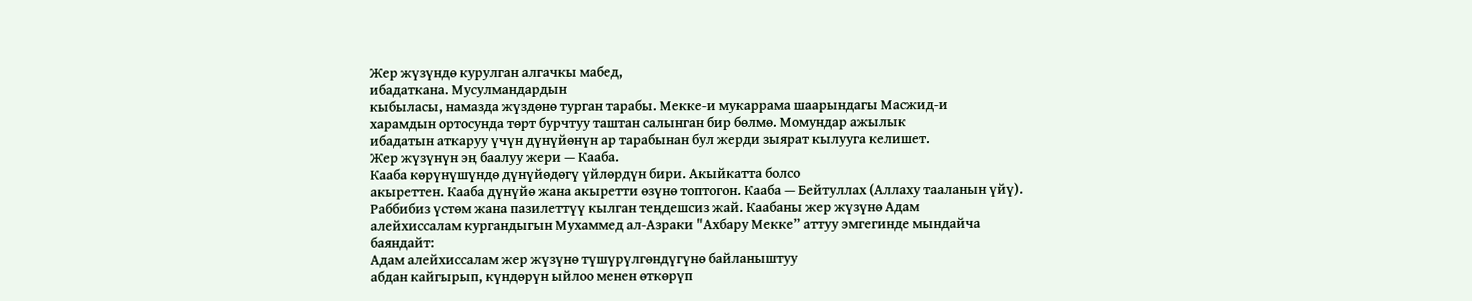Жер жүзүндө курулган алгачкы мабед,
ибадаткана. Мусулмандардын
кыбыласы, намазда жүздөнө турган тарабы. Мекке-и мукаррама шаарындагы Масжид-и
харамдын ортосунда төрт бурчтуу таштан салынган бир бөлмө. Момундар ажылык
ибадатын аткаруу үчүн дүнүйөнүн ар тарабынан бул жерди зыярат кылууга келишет.
Жер жүзүнүн эң баалуу жери — Кааба.
Кааба көрүнүшүндө дүнүйөдөгү үйлөрдүн бири. Акыйкатта болсо
акыреттен. Кааба дүнүйө жана акыретти өзүнө топтогон. Кааба — Бейтуллах (Аллаху тааланын үйү).
Раббибиз үстөм жана пазилеттүү кылган теңдешсиз жай. Каабаны жер жүзүнө Адам
алейхиссалам кургандыгын Мухаммед ал-Азраки "Ахбару Мекке” аттуу эмгегинде мындайча
баяндайт:
Адам алейхиссалам жер жүзүнө түшүрүлгөндүгүнө байланыштуу
абдан кайгырып, күндөрүн ыйлоо менен өткөрүп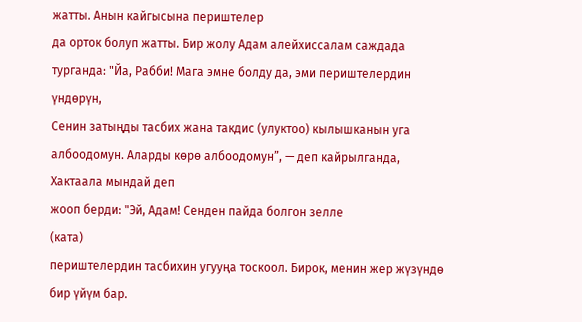жатты. Анын кайгысына периштелер
да орток болуп жатты. Бир жолу Адам алейхиссалам саждада турганда: "Йа, Рабби! Мага эмне болду да, эми периштелердин үндөрүн,
Сенин затыңды тасбих жана такдис (улуктоо) кылышканын уга албоодомун. Аларды көрө албоодомун”, — деп кайрылганда, Хактаала мындай деп
жооп берди: "Эй, Адам! Сенден пайда болгон зелле
(ката)
периштелердин тасбихин угууңа тоскоол. Бирок, менин жер жүзүндө бир үйүм бар.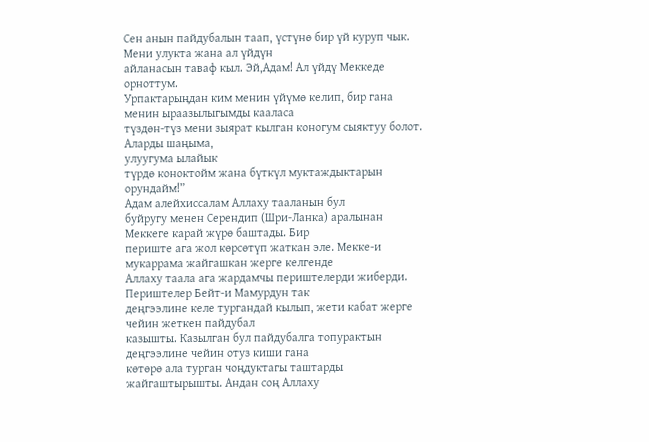Сен анын пайдубалын таап, үстүнө бир үй куруп чык. Мени улукта жана ал үйдүн
айланасын таваф кыл. Эй,Адам! Ал үйдү Меккеде орноттум.
Урпактарыңдан ким менин үйүмө келип, бир гана менин ыраазылыгымды кааласа
түздөн-түз мени зыярат кылган коногум сыяктуу болот. Аларды шаңыма,
улуугума ылайык
түрдө коноктойм жана бүткүл муктаждыктарын орундайм!”
Адам алейхиссалам Аллаху тааланын бул
буйругу менен Серендип (Шри-Ланка) аралынан Меккеге карай жүрө баштады. Бир
периште ага жол көрсөтүп жаткан эле. Мекке-и мукаррама жайгашкан жерге келгенде
Аллаху таала ага жардамчы периштелерди жиберди. Периштелер Бейт-и Мамурдун так
деңгээлине келе тургандай кылып, жети кабат жерге чейин жеткен пайдубал
казышты. Казылган бул пайдубалга топурактын деңгээлине чейин отуз киши гана
көтөрө ала турган чоңдуктагы таштарды жайгаштырышты. Андан соң Аллаху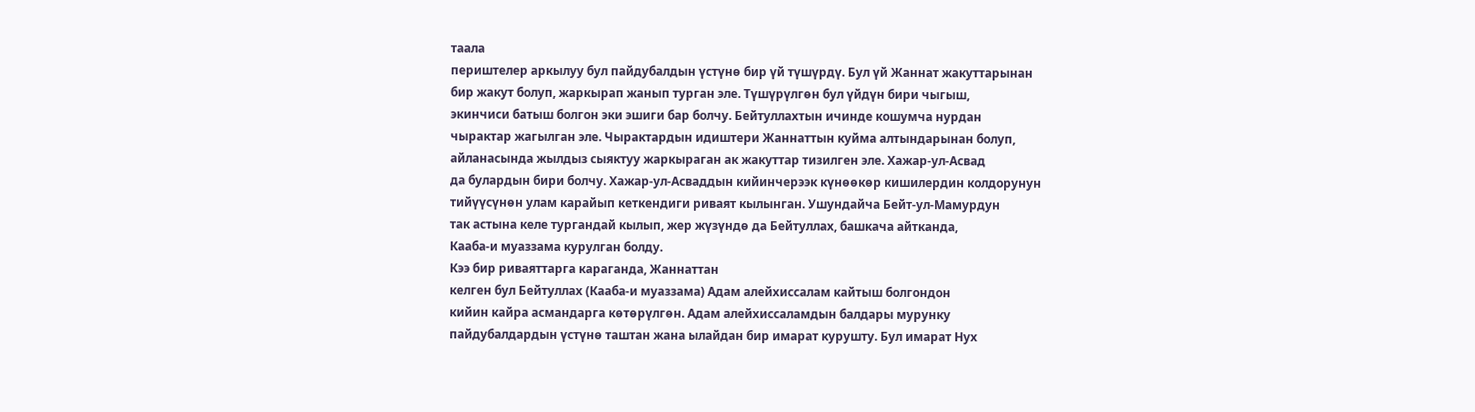таала
периштелер аркылуу бул пайдубалдын үстүнө бир үй түшүрдү. Бул үй Жаннат жакуттарынан
бир жакут болуп, жаркырап жанып турган эле. Түшүрүлгөн бул үйдүн бири чыгыш,
экинчиси батыш болгон эки эшиги бар болчу. Бейтуллахтын ичинде кошумча нурдан
чырактар жагылган эле. Чырактардын идиштери Жаннаттын куйма алтындарынан болуп,
айланасында жылдыз сыяктуу жаркыраган ак жакуттар тизилген эле. Хажар-ул-Асвад
да булардын бири болчу. Хажар-ул-Асваддын кийинчерээк күнөөкөр кишилердин колдорунун
тийүүсүнөн улам карайып кеткендиги риваят кылынган. Ушундайча Бейт-ул-Мамурдун
так астына келе тургандай кылып, жер жүзүндө да Бейтуллах, башкача айтканда,
Кааба-и муаззама курулган болду.
Кээ бир риваяттарга караганда, Жаннаттан
келген бул Бейтуллах (Кааба-и муаззама) Адам алейхиссалам кайтыш болгондон
кийин кайра асмандарга көтөрүлгөн. Адам алейхиссаламдын балдары мурунку
пайдубалдардын үстүнө таштан жана ылайдан бир имарат курушту. Бул имарат Нух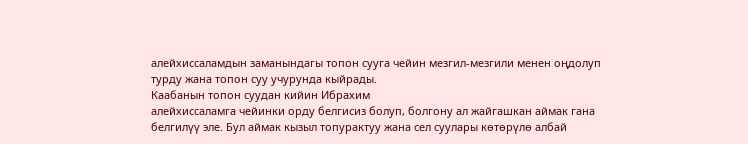алейхиссаламдын заманындагы топон сууга чейин мезгил-мезгили менен оңдолуп
турду жана топон суу учурунда кыйрады.
Каабанын топон суудан кийин Ибрахим
алейхиссаламга чейинки орду белгисиз болуп, болгону ал жайгашкан аймак гана
белгилүү эле. Бул аймак кызыл топурактуу жана сел суулары көтөрүлө албай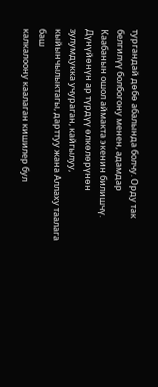тургандай дөбө абалында болчу. Орду так белгилүү болбогону менен, адамдар
Каабанын ошол аймакта экенин билишчү. Дүнүйөнүн ар түрдүү өлкөлөрүнөн
зулумдукка учураган, кайгылуу, кыйынчылыктагы, дарттуу жана Аллаху таалага баш
калкалоону каалаган кишилер бул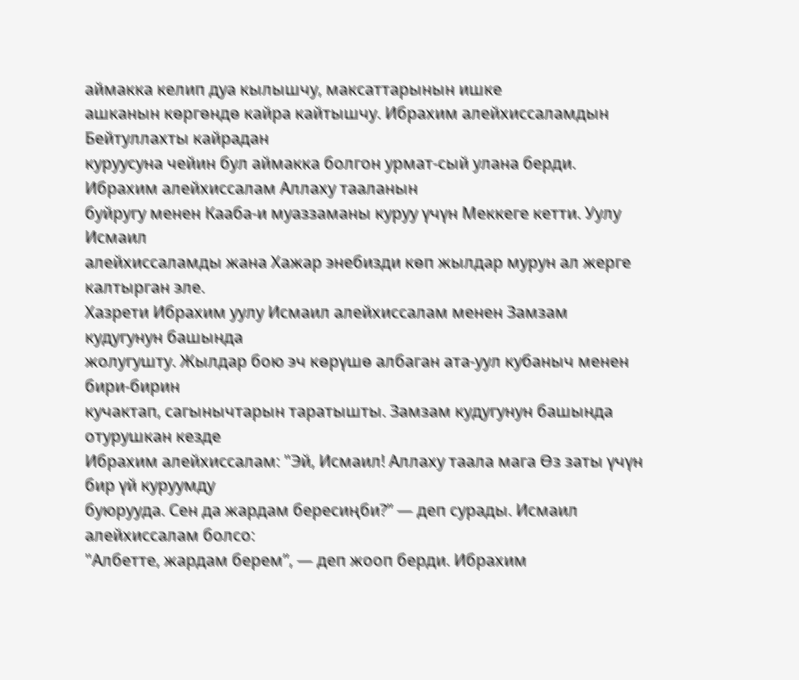аймакка келип дуа кылышчу, максаттарынын ишке
ашканын көргөндө кайра кайтышчу. Ибрахим алейхиссаламдын Бейтуллахты кайрадан
куруусуна чейин бул аймакка болгон урмат-сый улана берди.
Ибрахим алейхиссалам Аллаху тааланын
буйругу менен Кааба-и муаззаманы куруу үчүн Меккеге кетти. Уулу Исмаил
алейхиссаламды жана Хажар энебизди көп жылдар мурун ал жерге калтырган эле.
Хазрети Ибрахим уулу Исмаил алейхиссалам менен Замзам кудугунун башында
жолугушту. Жылдар бою эч көрүшө албаган ата-уул кубаныч менен бири-бирин
кучактап, сагынычтарын таратышты. Замзам кудугунун башында отурушкан кезде
Ибрахим алейхиссалам: "Эй, Исмаил! Аллаху таала мага Өз заты үчүн бир үй куруумду
буюрууда. Сен да жардам бересиңби?” — деп сурады. Исмаил алейхиссалам болсо:
"Албетте, жардам берем”, — деп жооп берди. Ибрахим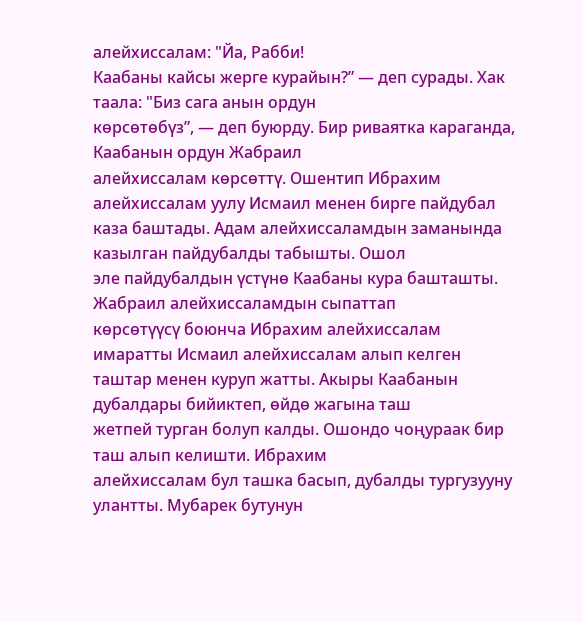алейхиссалам: "Йа, Рабби!
Каабаны кайсы жерге курайын?” — деп сурады. Хак таала: "Биз сага анын ордун
көрсөтөбүз”, — деп буюрду. Бир риваятка караганда, Каабанын ордун Жабраил
алейхиссалам көрсөттү. Ошентип Ибрахим алейхиссалам уулу Исмаил менен бирге пайдубал
каза баштады. Адам алейхиссаламдын заманында казылган пайдубалды табышты. Ошол
эле пайдубалдын үстүнө Каабаны кура башташты. Жабраил алейхиссаламдын сыпаттап
көрсөтүүсү боюнча Ибрахим алейхиссалам имаратты Исмаил алейхиссалам алып келген
таштар менен куруп жатты. Акыры Каабанын дубалдары бийиктеп, өйдө жагына таш
жетпей турган болуп калды. Ошондо чоңураак бир таш алып келишти. Ибрахим
алейхиссалам бул ташка басып, дубалды тургузууну улантты. Мубарек бутунун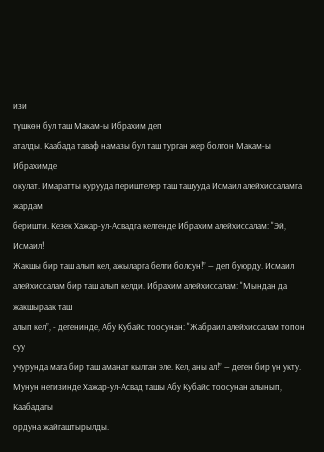изи
түшкөн бул таш Макам-ы Ибрахим деп
аталды. Каабада таваф намазы бул таш турган жер болгон Макам-ы Ибрахимде
окулат. Имаратты курууда периштелер таш ташууда Исмаил алейхиссаламга жардам
беришти. Кезек Хажар-ул-Асвадга келгенде Ибрахим алейхиссалам: "Эй, Исмаил!
Жакшы бир таш алып кел, ажыларга белги болсун!” — деп буюрду. Исмаил
алейхиссалам бир таш алып келди. Ибрахим алейхиссалам: "Мындан да жакшыраак таш
алып кел”, - дегенинде, Абу Кубайс тоосунан: "Жабраил алейхиссалам топон суу
учурунда мага бир таш аманат кылган эле. Кел, аны ал!” — деген бир үн укту.
Мунун негизинде Хажар-ул-Асвад ташы Абу Кубайс тоосунан алынып, Каабадагы
ордуна жайгаштырылды.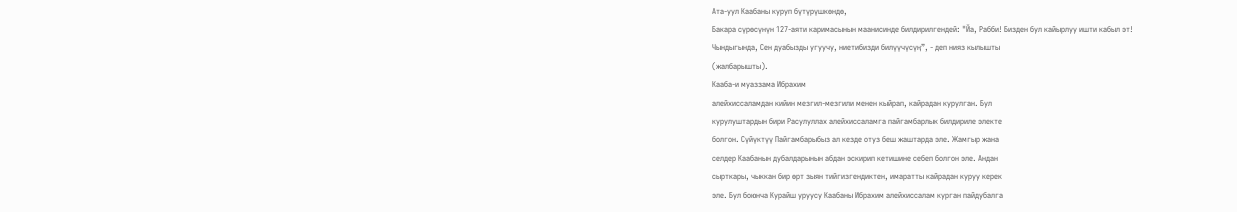Ата-уул Каабаны куруп бүтүрүшкөндө,
Бакара сүрөсүнүн 127-аяти каримасынын маанисинде билдирилгендей: "Йа, Рабби! Бизден бул кайырлуу ишти кабыл эт!
Чындыгында, Сен дуабызды угуучу, ниетибизди билүүчүсүң”, - деп нияз кылышты
(жалбарышты).
Кааба-и муаззама Ибрахим
алейхиссаламдан кийин мезгил-мезгили менен кыйрап, кайрадан курулган. Бул
курулуштардын бири Расулуллах алейхиссаламга пайгамбарлык билдириле электе
болгон. Сүйүктүү Пайгамбарыбыз ал кезде отуз беш жаштарда эле. Жамгыр жана
селдер Каабанын дубалдарынын абдан эскирип кетишине себеп болгон эле. Андан
сырткары, чыккан бир өрт зыян тийгизгендиктен, имаратты кайрадан куруу керек
эле. Бул боюнча Курайш уруусу Каабаны Ибрахим алейхиссалам курган пайдубалга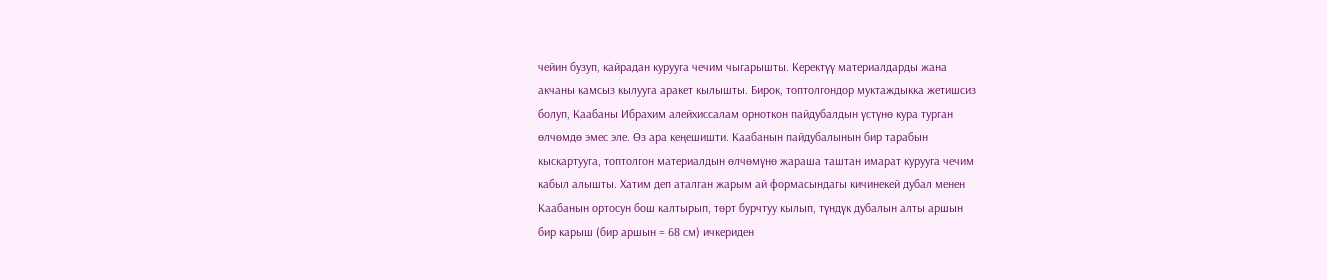чейин бузуп, кайрадан курууга чечим чыгарышты. Керектүү материалдарды жана
акчаны камсыз кылууга аракет кылышты. Бирок, топтолгондор муктаждыкка жетишсиз
болуп, Каабаны Ибрахим алейхиссалам орноткон пайдубалдын үстүнө кура турган
өлчөмдө эмес эле. Өз ара кеңешишти. Каабанын пайдубалынын бир тарабын
кыскартууга, топтолгон материалдын өлчөмүнө жараша таштан имарат курууга чечим
кабыл алышты. Хатим деп аталган жарым ай формасындагы кичинекей дубал менен
Каабанын ортосун бош калтырып, төрт бурчтуу кылып, түндүк дубалын алты аршын
бир карыш (бир аршын = 68 см) ичкериден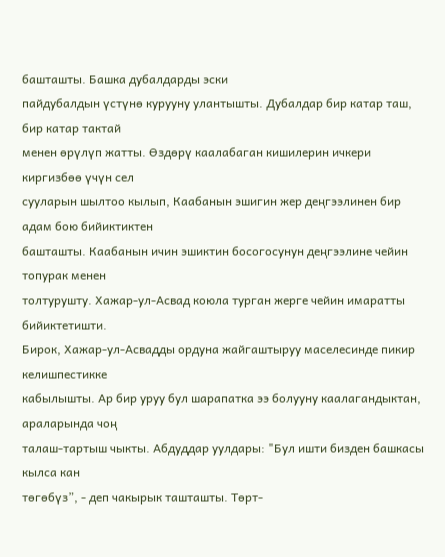башташты. Башка дубалдарды эски
пайдубалдын үстүнө курууну улантышты. Дубалдар бир катар таш, бир катар тактай
менен өрүлүп жатты. Өздөрү каалабаган кишилерин ичкери киргизбөө үчүн сел
сууларын шылтоо кылып, Каабанын эшигин жер деңгээлинен бир адам бою бийиктиктен
башташты. Каабанын ичин эшиктин босогосунун деңгээлине чейин топурак менен
толтурушту. Хажар-ул-Асвад коюла турган жерге чейин имаратты бийиктетишти.
Бирок, Хажар-ул-Асвадды ордуна жайгаштыруу маселесинде пикир келишпестикке
кабылышты. Ар бир уруу бул шарапатка ээ болууну каалагандыктан, араларында чоң
талаш-тартыш чыкты. Абдуддар уулдары: "Бул ишти бизден башкасы кылса кан
төгөбүз”, - деп чакырык ташташты. Төрт-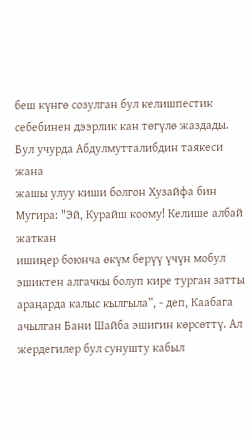беш күнгө созулган бул келишпестик
себебинен дээрлик кан төгүлө жаздады. Бул учурда Абдулмутталибдин таякеси жана
жашы улуу киши болгон Хузайфа бин Мугира: "Эй, Курайш коому! Келише албай жаткан
ишиңер боюнча өкүм берүү үчүн мобул эшиктен алгачкы болуп кире турган затты
араңарда калыс кылгыла”, - деп, Каабага ачылган Бани Шайба эшигин көрсөттү. Ал
жердегилер бул сунушту кабыл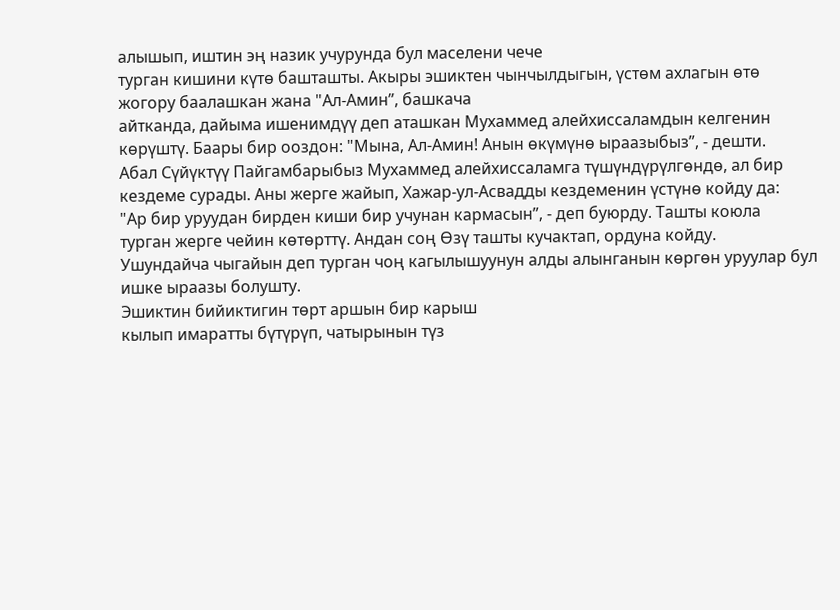алышып, иштин эң назик учурунда бул маселени чече
турган кишини күтө башташты. Акыры эшиктен чынчылдыгын, үстөм ахлагын өтө
жогору баалашкан жана "Ал-Амин”, башкача
айтканда, дайыма ишенимдүү деп аташкан Мухаммед алейхиссаламдын келгенин
көрүштү. Баары бир ооздон: "Мына, Ал-Амин! Анын өкүмүнө ыраазыбыз”, - дешти.
Абал Сүйүктүү Пайгамбарыбыз Мухаммед алейхиссаламга түшүндүрүлгөндө, ал бир
кездеме сурады. Аны жерге жайып, Хажар-ул-Асвадды кездеменин үстүнө койду да:
"Ар бир уруудан бирден киши бир учунан кармасын”, - деп буюрду. Ташты коюла
турган жерге чейин көтөрттү. Андан соң Өзү ташты кучактап, ордуна койду.
Ушундайча чыгайын деп турган чоң кагылышуунун алды алынганын көргөн уруулар бул
ишке ыраазы болушту.
Эшиктин бийиктигин төрт аршын бир карыш
кылып имаратты бүтүрүп, чатырынын түз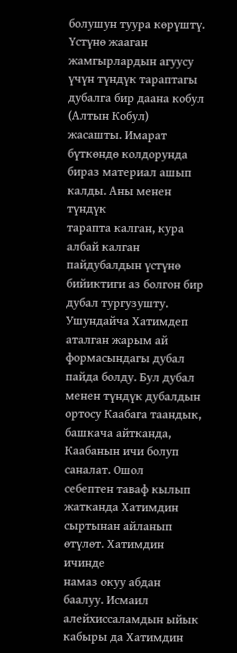болушун туура көрүштү. Үстүнө жааган
жамгырлардын агуусу үчүн түндүк тараптагы дубалга бир даана кобул (Алтын Кобул)
жасашты. Имарат бүткөндө колдорунда бираз материал ашып калды. Аны менен түндүк
тарапта калган, кура албай калган пайдубалдын үстүнө бийиктиги аз болгон бир
дубал тургузушту. Ушундайча Хатимдеп аталган жарым ай формасындагы дубал пайда болду. Бул дубал менен түндүк дубалдын
ортосу Каабага таандык, башкача айтканда, Каабанын ичи болуп саналат. Ошол
себептен таваф кылып жатканда Хатимдин сыртынан айланып өтүлөт. Хатимдин ичинде
намаз окуу абдан баалуу. Исмаил алейхиссаламдын ыйык кабыры да Хатимдин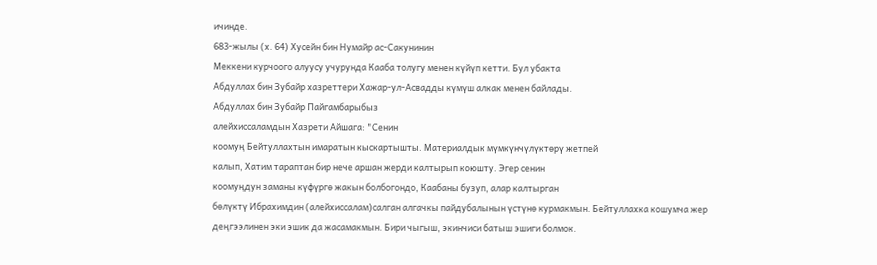ичинде.
683-жылы (х. 64) Хусейн бин Нумайр ас-Сакунинин
Меккени курчоого алуусу учурунда Кааба толугу менен күйүп кетти. Бул убакта
Абдуллах бин Зубайр хазреттери Хажар-ул-Асвадды күмүш алкак менен байлады.
Абдуллах бин Зубайр Пайгамбарыбыз
алейхиссаламдын Хазрети Айшага: "Сенин
коомуң Бейтуллахтын имаратын кыскартышты. Материалдык мүмкүнчүлүктөрү жетпей
калып, Хатим тараптан бир нече аршан жерди калтырып коюшту. Эгер сенин
коомуңдун заманы күфүргө жакын болбогондо, Каабаны бузуп, алар калтырган
бөлүктү Ибрахимдин (алейхиссалам)салган алгачкы пайдубалынын үстүнө курмакмын. Бейтуллахка кошумча жер
деңгээлинен эки эшик да жасамакмын. Бири чыгыш, экинчиси батыш эшиги болмок.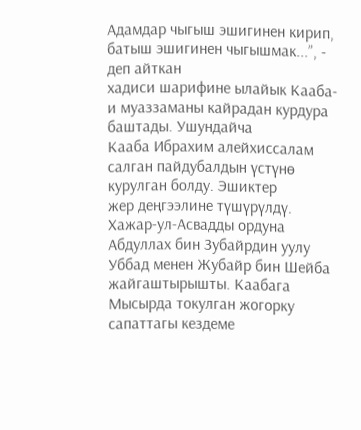Адамдар чыгыш эшигинен кирип, батыш эшигинен чыгышмак...”, - деп айткан
хадиси шарифине ылайык Кааба-и муаззаманы кайрадан курдура баштады. Ушундайча
Кааба Ибрахим алейхиссалам салган пайдубалдын үстүнө курулган болду. Эшиктер
жер деңгээлине түшүрүлдү. Хажар-ул-Асвадды ордуна Абдуллах бин Зубайрдин уулу
Уббад менен Жубайр бин Шейба жайгаштырышты. Каабага Мысырда токулган жогорку
сапаттагы кездеме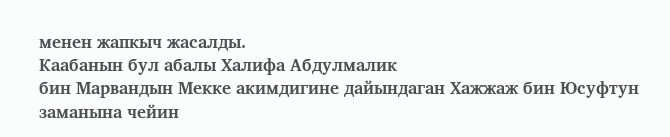менен жапкыч жасалды.
Каабанын бул абалы Халифа Абдулмалик
бин Марвандын Мекке акимдигине дайындаган Хажжаж бин Юсуфтун заманына чейин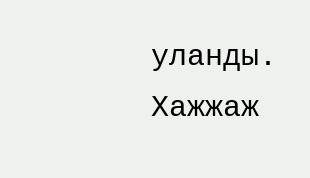уланды. Хажжаж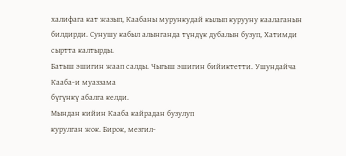халифага кат жазып, Каабаны мурункудай кылып курууну каалаганын
билдирди. Сунушу кабыл алынганда түндүк дубалын бузуп, Хатимди сыртта калтырды.
Батыш эшигин жаап салды. Чыгыш эшигин бийиктетти. Ушундайча Кааба-и муаззама
бүгүнкү абалга келди.
Мындан кийин Кааба кайрадан бузулуп
курулган жок. Бирок, мезгил-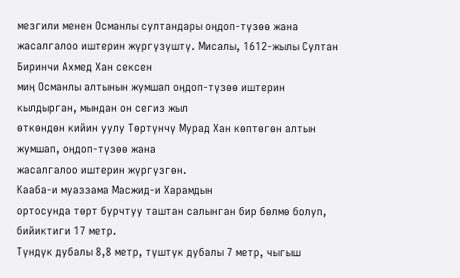мезгили менен Османлы султандары оңдоп-түзөө жана
жасалгалоо иштерин жүргүзүштү. Мисалы, 1612-жылы Султан Биринчи Ахмед Хан сексен
миң Османлы алтынын жумшап оңдоп-түзөө иштерин кылдырган, мындан он сегиз жыл
өткөндөн кийин уулу Төртүнчү Мурад Хан көптөгөн алтын жумшап, оңдоп-түзөө жана
жасалгалоо иштерин жүргүзгөн.
Кааба-и муаззама Масжид-и Харамдын
ортосунда төрт бурчтуу таштан салынган бир бөлмө болуп, бийиктиги 17 метр.
Түндүк дубалы 8,8 метр, түштүк дубалы 7 метр, чыгыш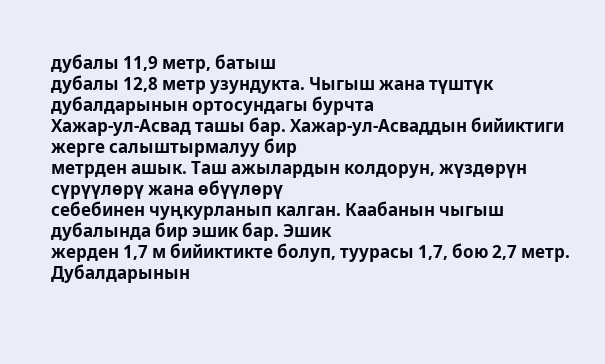дубалы 11,9 метр, батыш
дубалы 12,8 метр узундукта. Чыгыш жана түштүк дубалдарынын ортосундагы бурчта
Хажар-ул-Асвад ташы бар. Хажар-ул-Асваддын бийиктиги жерге салыштырмалуу бир
метрден ашык. Таш ажылардын колдорун, жүздөрүн сүрүүлөрү жана өбүүлөрү
себебинен чуңкурланып калган. Каабанын чыгыш дубалында бир эшик бар. Эшик
жерден 1,7 м бийиктикте болуп, туурасы 1,7, бою 2,7 метр. Дубалдарынын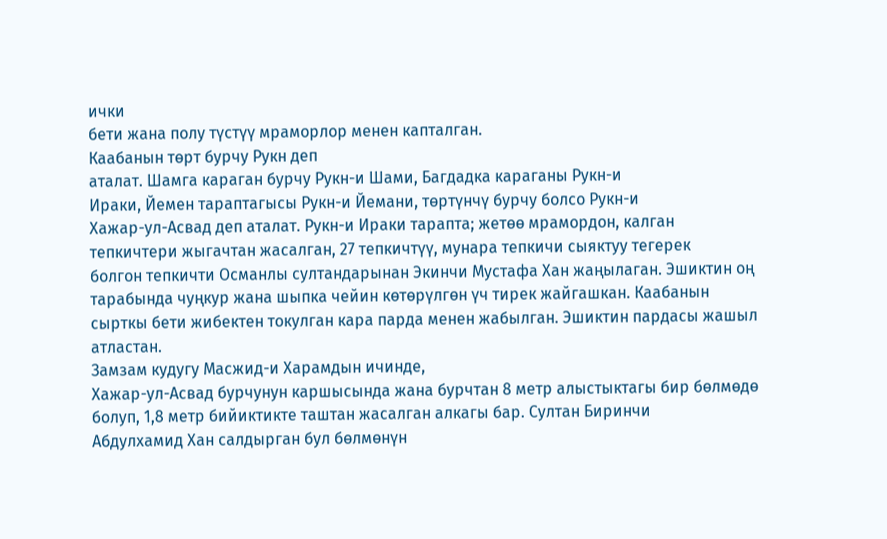ички
бети жана полу түстүү мраморлор менен капталган.
Каабанын төрт бурчу Рукн деп
аталат. Шамга караган бурчу Рукн-и Шами, Багдадка караганы Рукн-и
Ираки, Йемен тараптагысы Рукн-и Йемани, төртүнчү бурчу болсо Рукн-и
Хажар-ул-Асвад деп аталат. Рукн-и Ираки тарапта; жетөө мрамордон, калган
тепкичтери жыгачтан жасалган, 27 тепкичтүү, мунара тепкичи сыяктуу тегерек
болгон тепкичти Османлы султандарынан Экинчи Мустафа Хан жаңылаган. Эшиктин оң
тарабында чуңкур жана шыпка чейин көтөрүлгөн үч тирек жайгашкан. Каабанын
сырткы бети жибектен токулган кара парда менен жабылган. Эшиктин пардасы жашыл
атластан.
Замзам кудугу Масжид-и Харамдын ичинде,
Хажар-ул-Асвад бурчунун каршысында жана бурчтан 8 метр алыстыктагы бир бөлмөдө
болуп, 1,8 метр бийиктикте таштан жасалган алкагы бар. Султан Биринчи
Абдулхамид Хан салдырган бул бөлмөнүн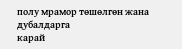полу мрамор төшөлгөн жана дубалдарга
карай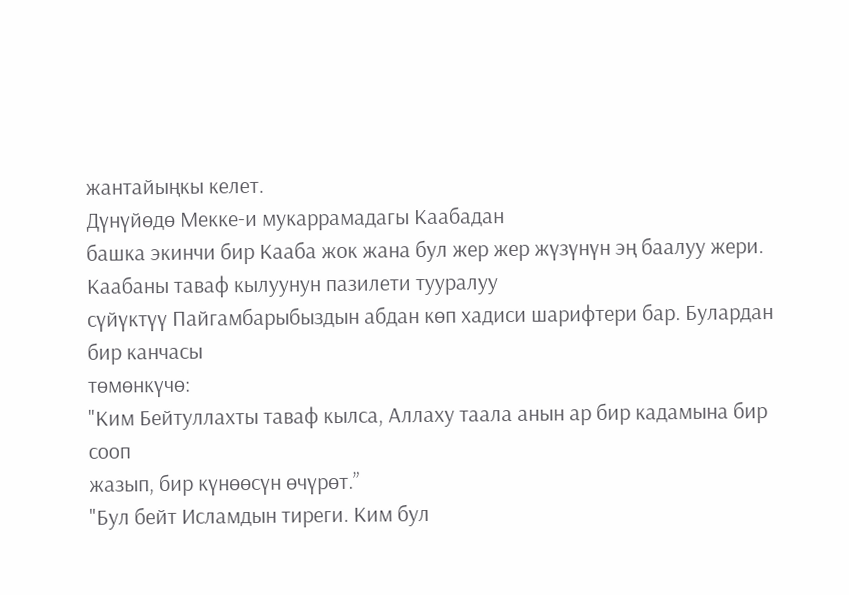жантайыңкы келет.
Дүнүйөдө Мекке-и мукаррамадагы Каабадан
башка экинчи бир Кааба жок жана бул жер жер жүзүнүн эң баалуу жери.
Каабаны таваф кылуунун пазилети тууралуу
сүйүктүү Пайгамбарыбыздын абдан көп хадиси шарифтери бар. Булардан бир канчасы
төмөнкүчө:
"Ким Бейтуллахты таваф кылса, Аллаху таала анын ар бир кадамына бир сооп
жазып, бир күнөөсүн өчүрөт.”
"Бул бейт Исламдын тиреги. Ким бул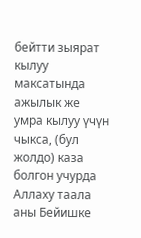бейтти зыярат кылуу максатында ажылык же
умра кылуу үчүн чыкса, (бул жолдо) каза болгон учурда Аллаху таала аны Бейишке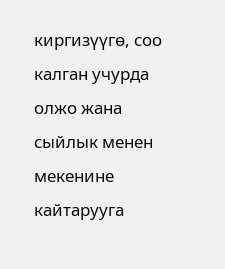киргизүүгө, соо калган учурда олжо жана сыйлык менен мекенине кайтарууга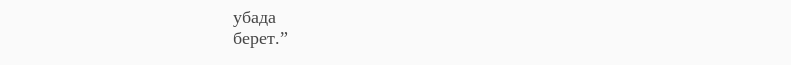убада
берет.”